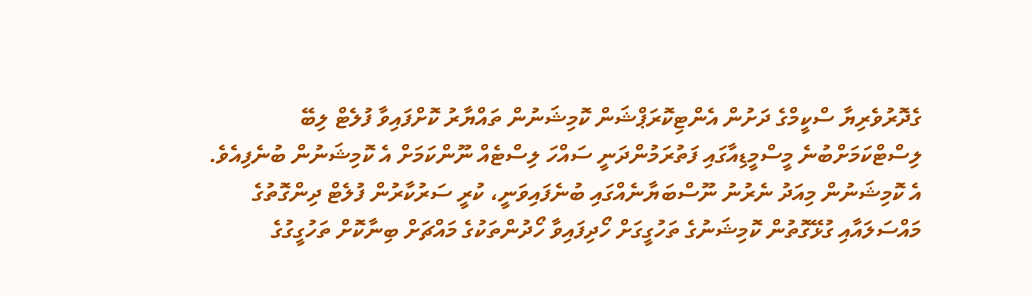ގެދޮރުވެރިޔާ ސްކީމްގެ ދަށުން އެންޓިކޮރަޕްޝަން ކޮމިޝަނުން ތައްޔާރު ކޮށްފައިވާ ފުލެޓް ލިބޭ ލިސްޓްކަމަށްބުނެ މީސްމީޑިއާގައި ފަތުރަމުންދަނީ ސައްހަ ލިސްޓެއް ނޫންކަމަށް އެ ކޮމިޝަނުން ބުނެފިއެވެ.
އެ ކޮމިޝަނުން މިއަދު ނެރުނު ނޫސްބަޔާނެއްގައި ބުނެފައިވަނީ، ކުރީ ސަރުކާރުން ފުލެޓް ދިންގޮތުގެ މައްސަލައާއި ގުޅޭގޮތުން ކޮމިޝަނުގެ ތަހުގީގަށް ހޯދިފައިވާ ހޯދުންތަކުގެ މައްޗަށް ބިނާކޮށް ތަހުގީގުގެ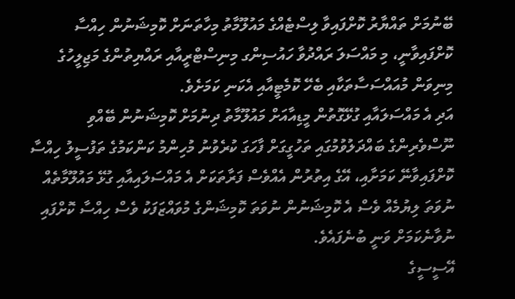ބޭނުމަށް ތައްޔާރު ކޮށްފައިވާ ލިސްޓެއްގެ މައުލޫމާތު މިހާތަނަށް ކޮމިޝަނުން ހިއްސާ ކޮށްފައިވާނީ، މި މައްސަލަ ރައްދުވާ ހައުސިންގ މިނިސްޓްރީއާއި ރައްޔިތުންގެ މަޖިލީހުގެ މިނިވަން މުއައްސަސާތަކާއި ބެހޭ ކޮމެޓީއާއި އެކަނި ކަމަށެވެ.
އަދި އެ މައްސަލައާއި ގުޅޭގޮތުން މީޑިއާއަށް މައުލޫމާތު ދިނުމަށް ކޮމިޝަނުން ބޭއްވި ނޫސްވެރިންގެ ބައްދަލުވުމުގައި ތަހުގީގަށް ފާހަގަ ކުރެވުނު މުހިންމު ކަންކަމުގެ ތަފުސީލު ހިއްސާ ކޮށްފައިވާނޭ ކަމަށާއި، އޭގެ އިތުރުން އެއްވެސް ފަރާތަކަށް އެ މައްސަލައިއާއި ގުޅޭ މައުލޫމާތެއް ނުވަތަ ލިޔުމެއް ވެސް އެ ކޮމިޝަނުން ނުވަތަ ކޮމިޝަންގެ މުވައްޒަފަކު ވެސް ހިއްސާ ކޮށްފައި ނުވާނެކަމަށް ވަނީ ބުނެފައެވެ.
އޭސީސީގެ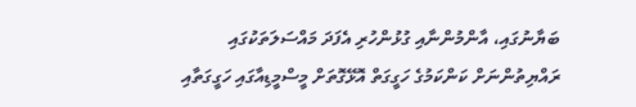ބަޔާނުގައި، އާންމުންނާއި ގުޅުންހުރި އެފަދަ މައްސަލަތަކުގައި ރައްޔިތުންނަށް ކަންކަމުގެ ހަގީގަތް އޮޅޭގޮތަށް މީސްމީޑިއާގައި ހަގީގަތާއި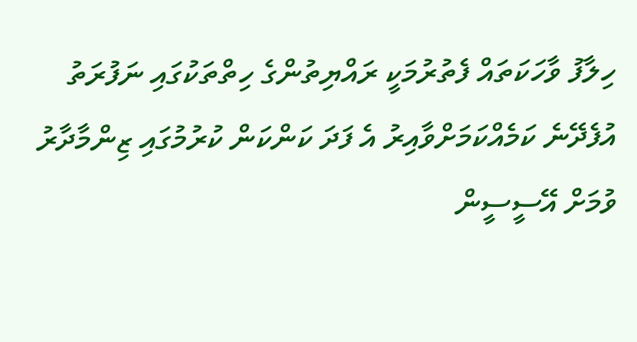ހިލާފު ވާހަކަތައް ފެތުރުމަކީ ރައްޔިތުންގެ ހިތްތަކުގައި ނަފުރަތު އުފެދޭނެ ކަމެއްކަމަށްވާއިރު އެ ފަދަ ކަންކަން ކުރުމުގައި ޒިންމާދާރު ވުމަށް އޭސީސީން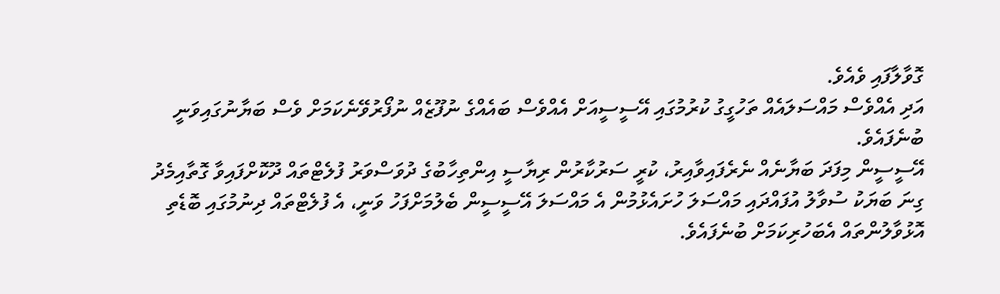ގޮވާލާފައި ވެއެވެ.
އަދި އެއްވެސް މައްސަލައެއް ތަހުގީގު ކުރުމުގައި އޭސީސީއަށް އެއްވެސް ބައެއްގެ ނުފޫޒެއް ނުފޯރުވޭނެކަމަށް ވެސް ބަޔާނުގައިވަނީ ބުނެފައެވެ.
އޭސީސީން މިފަދަ ބަޔާނެއް ނެރެފައިވާއިރު، ކުރީ ސަރުކާރުން ރިޔާސީ އިންތިހާބުގެ ދުވަސްވަރު ފުލެޓްތައް ދޫކޮށްފައިވާ ގޮތާއިމެދު ގިނަ ބަޔަކު ސުވާލު އުފައްދައި މައްސަލަ ހުށައެޅުމުން އެ މައްސަލަ އޭސީސީން ބެލުމަށްފަހު ވަނީ، އެ ފުލެޓްތައް ދިނުމުގައި ބޮޑެތި އޮޅުވާލުންތައް އެބަހުރިކަމަށް ބުނެފައެވެ.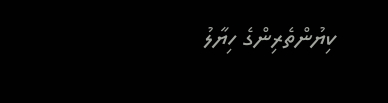ކިޔުންތެރިންގެ ހިޔާލު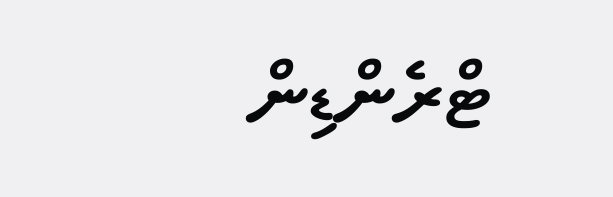ޓްރެންޑިން